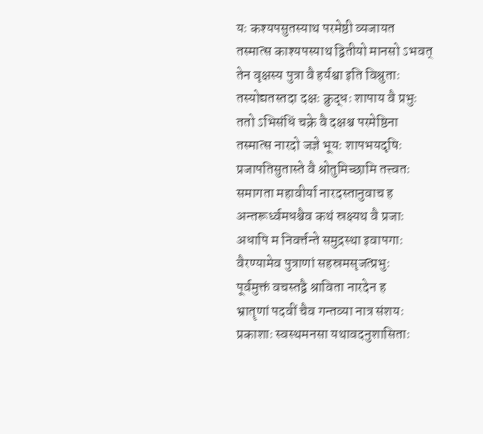यः कश्यपसुतस्याथ परमेष्ठी व्यजायत
तस्मात्स काश्यपस्याथ द्वितीयो मानसो ऽभवत्
तेन वृक्षस्य पुत्रा वै हर्यश्वा इति विश्रुताः
तस्योद्यतस्तदा दक्षः क्रुद्धः शापाय वै प्रभुः
ततो ऽभिसंधिं चक्रे वै दक्षश्च परमेष्ठिना
तस्मात्स नारदो जज्ञे भूयः शापभयदृषिः
प्रजापतिसुतास्ते वै श्रोतुमिच्छामि तत्त्वतः
समागता महावीर्या नारदस्तानुवाच ह
अन्तरूर्ध्वमधश्चैव कथं स्रक्ष्यथ वै प्रजाः
अधापि म निवर्त्तन्ते समुद्रस्था इवापगाः
वैरण्यामेव पुत्राणां सहस्रमसृजत्प्रभुः
पूर्वमुक्तं वचस्तद्वै श्राविता नारदेन ह
भ्रातॄणां पदवीं चैव गन्तव्या नात्र संशयः
प्रकाशाः स्वस्थमनसा यथावदनुशासिताः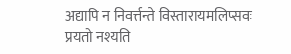अद्यापि न निवर्त्तन्ते विस्तारायमलिप्सवः
प्रयतो नश्यति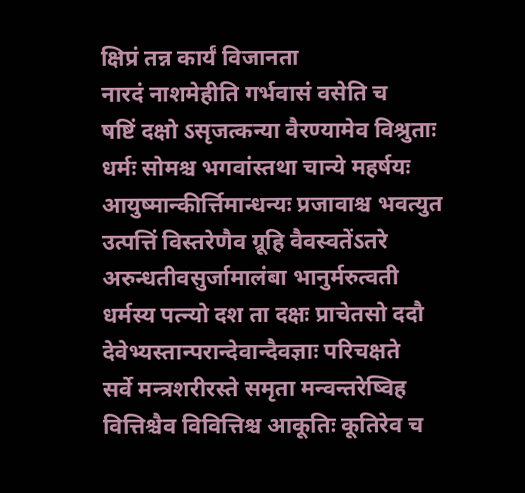क्षिप्रं तन्न कार्यं विजानता
नारदं नाशमेहीति गर्भवासं वसेति च
षष्टिं दक्षो ऽसृजत्कन्या वैरण्यामेव विश्रुताः
धर्मः सोमश्च भगवांस्तथा चान्ये महर्षयः
आयुष्मान्कीर्त्तिमान्धन्यः प्रजावाश्च भवत्युत
उत्पत्तिं विस्तरेणैव ग्रूहि वैवस्वतेंऽतरे
अरुन्धतीवसुर्जामालंबा भानुर्मरुत्वती
धर्मस्य पत्न्यो दश ता दक्षः प्राचेतसो ददौ
देवेभ्यस्तान्परान्देवान्दैवज्ञाः परिचक्षते
सर्वे मन्त्रशरीरस्ते समृता मन्वन्तरेष्विह
वित्तिश्चैव विवित्तिश्च आकूतिः कूतिरेव च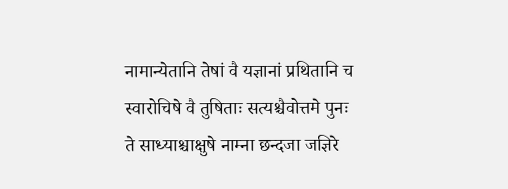नामान्येतानि तेषां वै यज्ञानां प्रथितानि च
स्वारोचिषे वै तुषिताः सत्यश्चैवोत्तमे पुनः
ते साध्याश्चाक्षुषे नाम्ना छन्दजा जज्ञिरे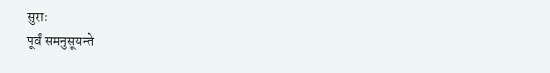सुराः
पूर्वं समनुसूयन्ते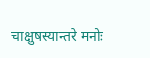चाक्षुषस्यान्तरे मनोः